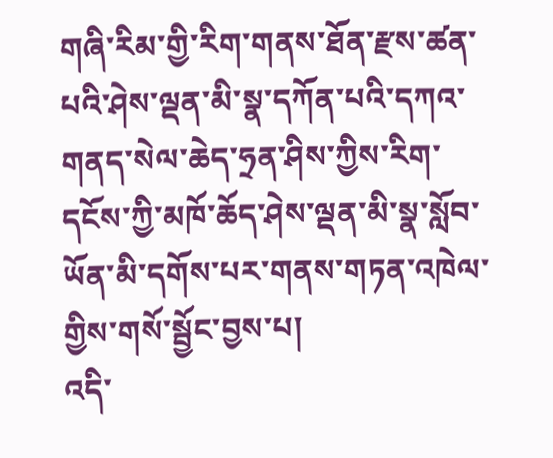གཞི་རིམ་གྱི་རིག་གནས་ཐོན་རྫས་ཚན་པའི་ཤེས་ལྡན་མི་སྣ་དཀོན་པའི་དཀའ་གནད་སེལ་ཆེད་ཧྲན་ཤིས་ཀྱིས་རིག་དངོས་ཀྱི་མཁོ་ཆོད་ཤེས་ལྡན་མི་སྣ་སློབ་ཡོན་མི་དགོས་པར་གནས་གཏན་འཁེལ་གྱིས་གསོ་སྦྱོང་བྱས་པ།
འདི་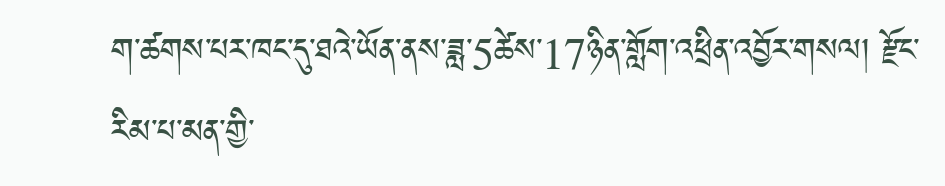ག་ཚགས་པར་ཁང་དུ་ཐའེ་ཡོན་ནས་ཟླ་5ཚེས་17ཉིན་གློག་འཕྲིན་འབྱོར་གསལ། རྫོང་རིམ་པ་མན་གྱི་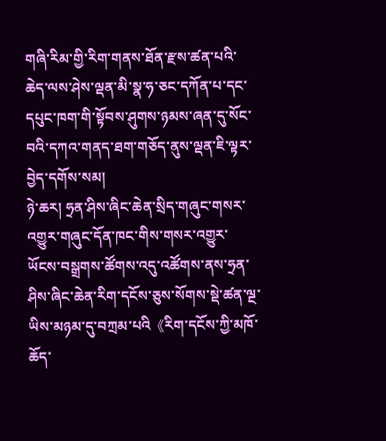གཞི་རིམ་གྱི་རིག་གནས་ཐོན་རྫས་ཚན་པའི་ཆེད་ལས་ཤེས་ལྡན་མི་སྣ་ཧ་ཅང་དཀོན་པ་དང་དཔུང་ཁག་གི་སྟོབས་ཤུགས་ཉམས་ཞན་དུ་སོང་བའི་དཀའ་གནད་ཐག་གཅོད་ནུས་ལྡན་ཇི་ལྟར་བྱེད་དགོས་སམ།
ཉེ་ཆར། ཧྲན་ཤིས་ཞིང་ཆེན་སྲིད་གཞུང་གསར་འགྱུར་གཞུང་དོན་ཁང་གིས་གསར་འགྱུར་ཡོངས་བསྒྲགས་ཚོགས་འདུ་འཚོགས་ནས་ཧྲན་ཤིས་ཞིང་ཆེན་རིག་དངོས་ཅུས་སོགས་སྡེ་ཚན་ལྔ་ཡིས་མཉམ་དུ་བཀྲམ་པའི《རིག་དངོས་ཀྱི་མཁོ་ཆོད་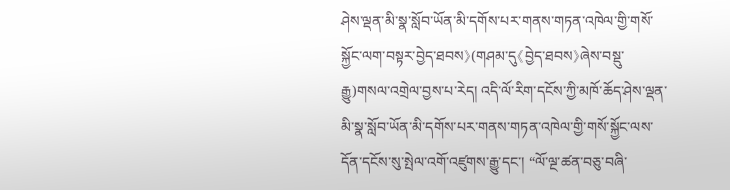ཤེས་ལྡན་མི་སྣ་སློབ་ཡོན་མི་དགོས་པར་གནས་གཏན་འཁེལ་གྱི་གསོ་སྐྱོང་ལག་བསྟར་བྱེད་ཐབས》(གཤམ་དུ《བྱེད་ཐབས》ཞེས་བསྡུ་རྒྱུ)གསལ་འགྲེལ་བྱས་པ་རེད། འདི་ལོ་རིག་དངོས་ཀྱི་མཁོ་ཆོད་ཤེས་ལྡན་མི་སྣ་སློབ་ཡོན་མི་དགོས་པར་གནས་གཏན་འཁེལ་གྱི་གསོ་སྐྱོང་ལས་དོན་དངོས་སུ་སྤེལ་འགོ་འཛུགས་རྒྱུ་དང་། “ལོ་ལྔ་ཚན་བཅུ་བཞི་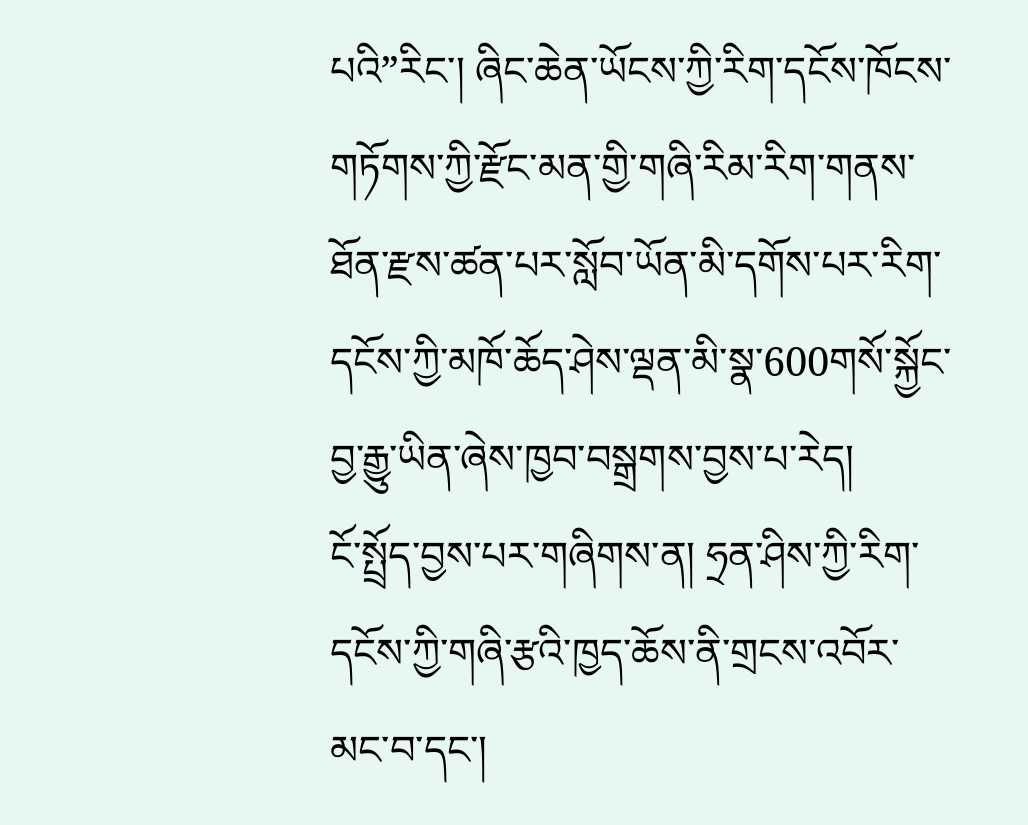པའི”རིང་། ཞིང་ཆེན་ཡོངས་ཀྱི་རིག་དངོས་ཁོངས་གཏོགས་ཀྱི་རྫོང་མན་གྱི་གཞི་རིམ་རིག་གནས་ཐོན་རྫས་ཚན་པར་སློབ་ཡོན་མི་དགོས་པར་རིག་དངོས་ཀྱི་མཁོ་ཆོད་ཤེས་ལྡན་མི་སྣ་600གསོ་སྐྱོང་བྱ་རྒྱུ་ཡིན་ཞེས་ཁྱབ་བསྒྲགས་བྱས་པ་རེད།
ངོ་སྤྲོད་བྱས་པར་གཞིགས་ན། ཧྲན་ཤིས་ཀྱི་རིག་དངོས་ཀྱི་གཞི་རྩའི་ཁྱད་ཆོས་ནི་གྲངས་འབོར་མང་བ་དང་།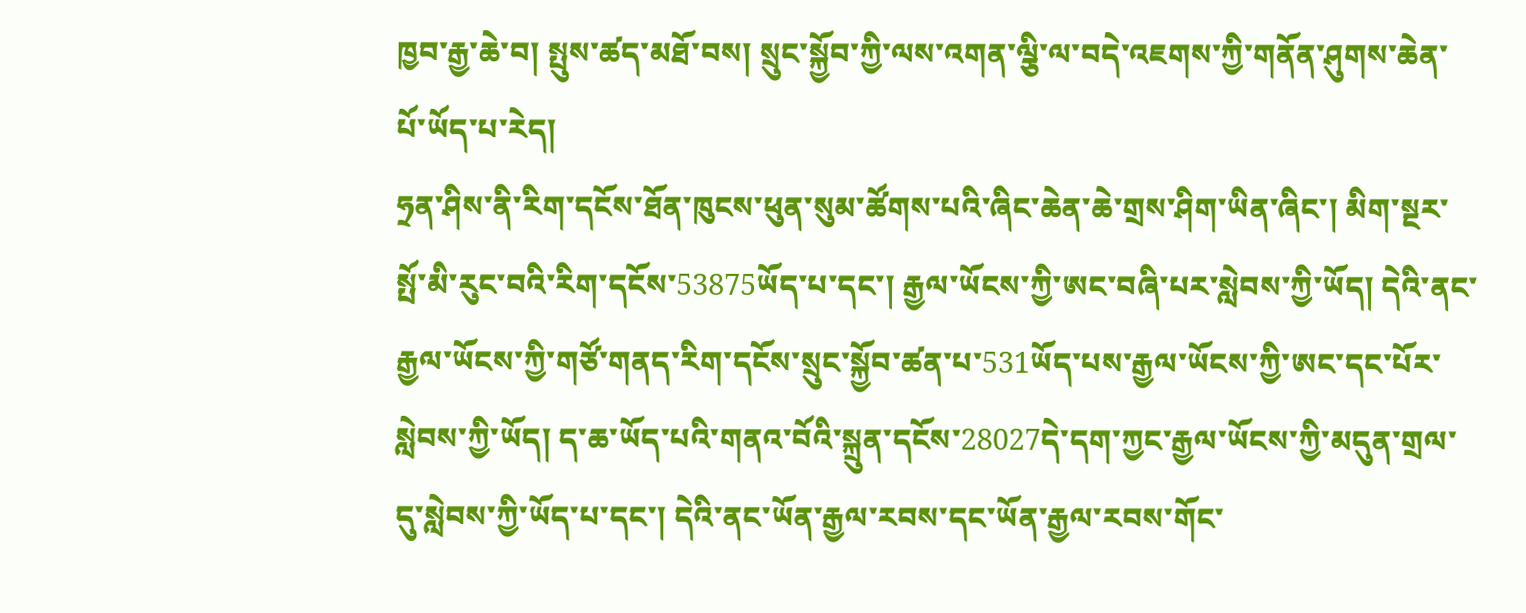ཁྱབ་རྒྱ་ཆེ་བ། སྤུས་ཚད་མཐོ་བས། སྲུང་སྐྱོབ་ཀྱི་ལས་འགན་ལྕི་ལ་བདེ་འཇགས་ཀྱི་གནོན་ཤུགས་ཆེན་པོ་ཡོད་པ་རེད།
ཧྲན་ཤིས་ནི་རིག་དངོས་ཐོན་ཁུངས་ཕུན་སུམ་ཚོགས་པའི་ཞིང་ཆེན་ཆེ་གྲས་ཤིག་ཡིན་ཞིང་། མིག་སྔར་སྤོ་མི་རུང་བའི་རིག་དངོས་53875ཡོད་པ་དང་། རྒྱལ་ཡོངས་ཀྱི་ཨང་བཞི་པར་སླེབས་ཀྱི་ཡོད། དེའི་ནང་རྒྱལ་ཡོངས་ཀྱི་གཙོ་གནད་རིག་དངོས་སྲུང་སྐྱོབ་ཚན་པ་531ཡོད་པས་རྒྱལ་ཡོངས་ཀྱི་ཨང་དང་པོར་སླེབས་ཀྱི་ཡོད། ད་ཆ་ཡོད་པའི་གནའ་བོའི་སྐྲུན་དངོས་28027དེ་དག་ཀྱང་རྒྱལ་ཡོངས་ཀྱི་མདུན་གྲལ་དུ་སླེབས་ཀྱི་ཡོད་པ་དང་། དེའི་ནང་ཡོན་རྒྱལ་རབས་དང་ཡོན་རྒྱལ་རབས་གོང་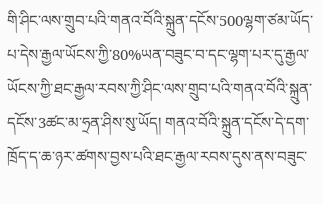གི་ཤིང་ལས་གྲུབ་པའི་གནའ་བོའི་སྐྲུན་དངོས་500ལྷག་ཙམ་ཡོད་པ་དེས་རྒྱལ་ཡོངས་ཀྱི་80%ཡན་བཟུང་བ་དང་ལྷག་པར་དུ་རྒྱལ་ཡོངས་ཀྱི་ཐང་རྒྱལ་རབས་ཀྱི་ཤིང་ལས་གྲུབ་པའི་གནའ་བོའི་སྐྲུན་དངོས་3ཚང་མ་ཧྲན་ཤིས་སུ་ཡོད། གནའ་བོའི་སྐྲུན་དངོས་དེ་དག་ཁྲོད་ད་ཆ་ཉར་ཚགས་བྱས་པའི་ཐང་རྒྱལ་རབས་དུས་ནས་བཟུང་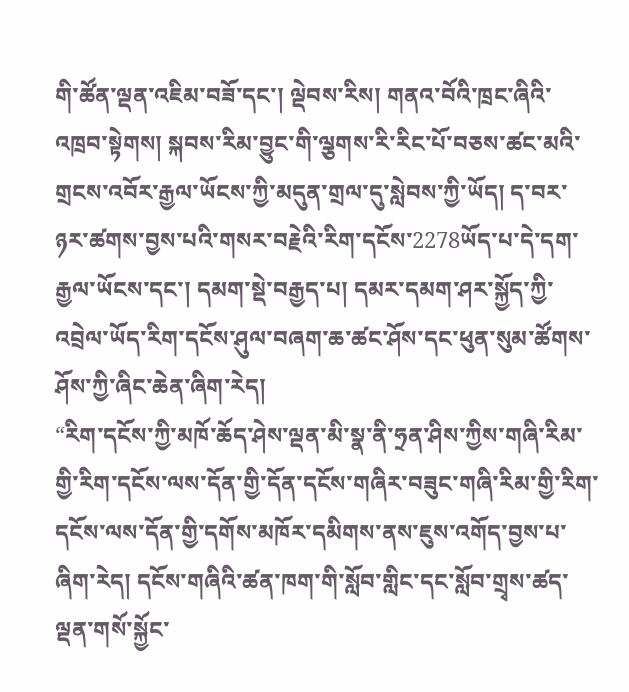གི་ཚོན་ལྡན་འཇིམ་བཟོ་དང་། ལྡེབས་རིས། གནའ་བོའི་ཁྲང་ཞིའི་འཁྲབ་སྟེགས། སྐབས་རིམ་བྱུང་གི་ལྕགས་རི་རིང་པོ་བཅས་ཚང་མའི་གྲངས་འབོར་རྒྱལ་ཡོངས་ཀྱི་མདུན་གྲལ་དུ་སླེབས་ཀྱི་ཡོད། ད་བར་ཉར་ཚགས་བྱས་པའི་གསར་བརྗེའི་རིག་དངོས་2278ཡོད་པ་དེ་དག་རྒྱལ་ཡོངས་དང་། དམག་སྡེ་བརྒྱད་པ། དམར་དམག་ཤར་སྐྱོད་ཀྱི་འབྲེལ་ཡོད་རིག་དངོས་ཤུལ་བཞག་ཆ་ཚང་ཤོས་དང་ཕུན་སུམ་ཚོགས་ཤོས་ཀྱི་ཞིང་ཆེན་ཞིག་རེད།
“རིག་དངོས་ཀྱི་མཁོ་ཆོད་ཤེས་ལྡན་མི་སྣ་ནི་ཧྲན་ཤིས་ཀྱིས་གཞི་རིམ་གྱི་རིག་དངོས་ལས་དོན་གྱི་དོན་དངོས་གཞིར་བཟུང་གཞི་རིམ་གྱི་རིག་དངོས་ལས་དོན་གྱི་དགོས་མཁོར་དམིགས་ནས་ཇུས་འགོད་བྱས་པ་ཞིག་རེད། དངོས་གཞིའི་ཚན་ཁག་གི་སློབ་གླིང་དང་སློབ་གྲྭས་ཚད་ལྡན་གསོ་སྐྱོང་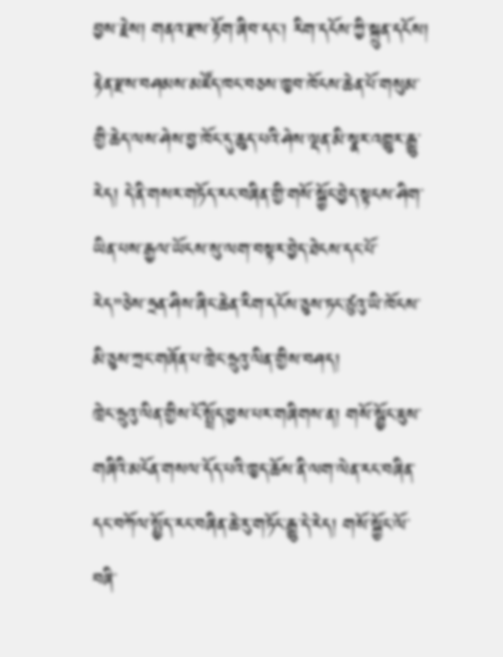བྱས་རྗེས། གནའ་རྫས་རྟོག་ཞིབ་དང་། རིག་དངོས་ཀྱི་སྐྲུན་དངོས། རྟེན་རྫས་བཤམས་མཛོད་ཁང་བཅས་ཁྱབ་ཁོངས་ཆེན་པོ་གསུམ་གྱི་ཆེད་ལས་ཤེས་བྱ་ཁོང་དུ་ཆུད་པའི་ཤེས་ལྡན་མི་སྣར་འགྱུར་རྒྱུ་རེད། དེ་ནི་གསར་གཏོད་རང་བཞིན་གྱི་གསོ་སྐྱོང་བྱེད་སྟངས་ཤིག་ཡིན་པས་རྒྱལ་ཡོངས་སུ་ལག་བསྟར་བྱེད་ཐེངས་དང་པོ་རེད”ཅེས་ཧྲན་ཤིས་ཞིང་ཆེན་རིག་དངོས་ཅུས་ཏང་ཙུའུ་ཡི་ཁོངས་མི་ཅུས་ཀྲང་གཞོན་པ་ཁྲེང་ཧྲུའུ་ལིན་གྱིས་བཤད།
ཁྲེང་ཧྲུའུ་ལིན་གྱིས་ངོ་སྤྲོད་བྱས་པར་གཞིགས་ན། གསོ་སྦྱོང་ཇུས་གཞིའི་མངོན་གསལ་དོད་པའི་ཁྱད་ཆོས་ནི་ལག་ལེན་རང་བཞིན་དང་བཀོལ་སྤྱོད་རང་བཞིན་ཆེ་རུ་གཏོང་རྒྱུ་དེ་རེད། གསོ་སྐྱོང་ལོ་བཞི་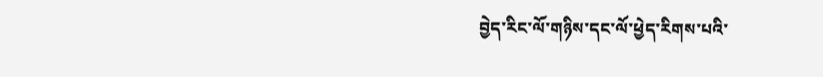བྱེད་རིང་ལོ་གཉིས་དང་ལོ་ཕྱེད་རིགས་པའི་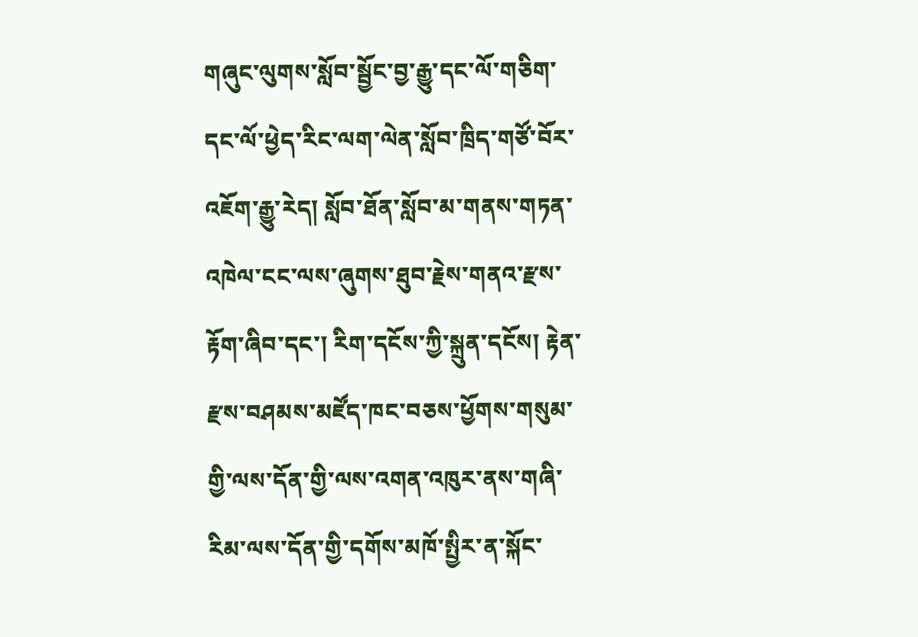གཞུང་ལུགས་སློབ་སྦྱོང་བྱ་རྒྱུ་དང་ལོ་གཅིག་དང་ལོ་ཕྱེད་རིང་ལག་ལེན་སློབ་ཁྲིད་གཙོ་བོར་འཇོག་རྒྱུ་རེད། སློབ་ཐོན་སློབ་མ་གནས་གཏན་འཁེལ་ངང་ལས་ཞུགས་ཐུབ་རྗེས་གནའ་རྫས་རྟོག་ཞིབ་དང་། རིག་དངོས་ཀྱི་སྐྲུན་དངོས། རྟེན་རྫས་བཤམས་མཛོད་ཁང་བཅས་ཕྱོགས་གསུམ་གྱི་ལས་དོན་གྱི་ལས་འགན་འཁུར་ནས་གཞི་རིམ་ལས་དོན་གྱི་དགོས་མཁོ་སྤྱིར་ན་སྐོང་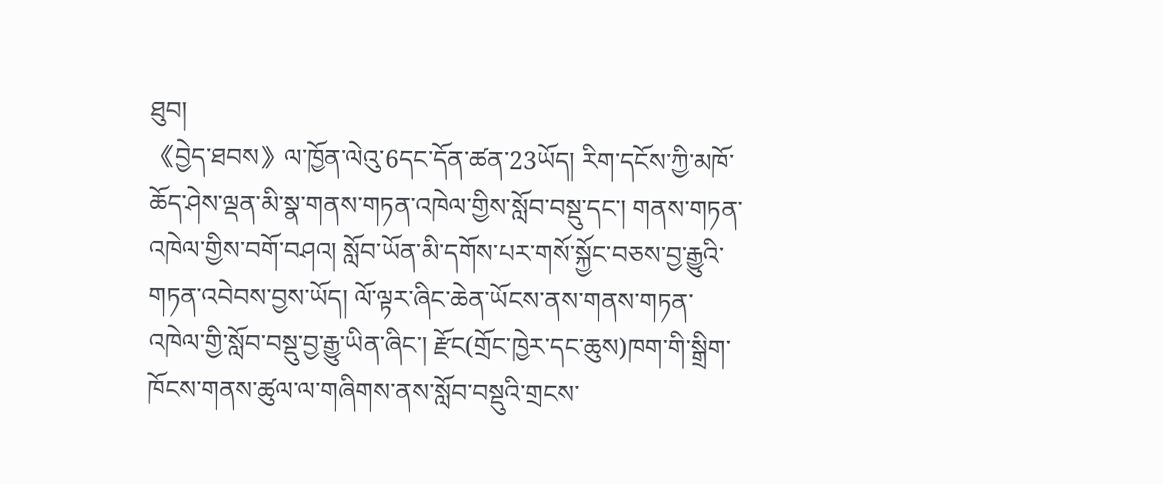ཐུབ།
《བྱེད་ཐབས》ལ་ཁྱོན་ལེའུ་6དང་དོན་ཚན་23ཡོད། རིག་དངོས་ཀྱི་མཁོ་ཆོད་ཤེས་ལྡན་མི་སྣ་གནས་གཏན་འཁེལ་གྱིས་སློབ་བསྡུ་དང་། གནས་གཏན་འཁེལ་གྱིས་བགོ་བཤའ། སློབ་ཡོན་མི་དགོས་པར་གསོ་སྐྱོང་བཅས་བྱ་རྒྱུའི་གཏན་འབེབས་བྱས་ཡོད། ལོ་ལྟར་ཞིང་ཆེན་ཡོངས་ནས་གནས་གཏན་འཁེལ་གྱི་སློབ་བསྡུ་བྱ་རྒྱུ་ཡིན་ཞིང་། རྫོང(གྲོང་ཁྱེར་དང་ཆུས)ཁག་གི་སྒྲིག་ཁོངས་གནས་ཚུལ་ལ་གཞིགས་ནས་སློབ་བསྡུའི་གྲངས་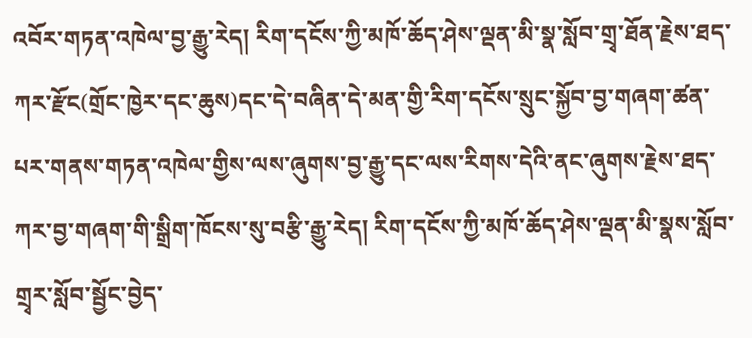འབོར་གཏན་འཁེལ་བྱ་རྒྱུ་རེད། རིག་དངོས་ཀྱི་མཁོ་ཆོད་ཤེས་ལྡན་མི་སྣ་སློབ་གྲྭ་ཐོན་རྗེས་ཐད་ཀར་རྫོང(གྲོང་ཁྱེར་དང་ཆུས)དང་དེ་བཞིན་དེ་མན་གྱི་རིག་དངོས་སྲུང་སྐྱོབ་བྱ་གཞག་ཚན་པར་གནས་གཏན་འཁེལ་གྱིས་ལས་ཞུགས་བྱ་རྒྱུ་དང་ལས་རིགས་དེའི་ནང་ཞུགས་རྗེས་ཐད་ཀར་བྱ་གཞག་གི་སྒྲིག་ཁོངས་སུ་བརྩི་རྒྱུ་རེད། རིག་དངོས་ཀྱི་མཁོ་ཆོད་ཤེས་ལྡན་མི་སྣས་སློབ་གྲྭར་སློབ་སྦྱོང་བྱེད་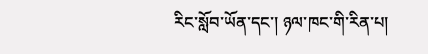རིང་སློབ་ཡོན་དང་། ཉལ་ཁང་གི་རིན་པ།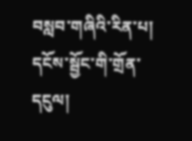བསླབ་གཞིའི་རིན་པ། དངོས་སྦྱོང་གི་གྲོན་དངུལ།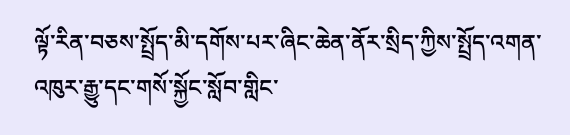ལྟོ་རིན་བཅས་སྤྲོད་མི་དགོས་པར་ཞིང་ཆེན་ནོར་སྲིད་ཀྱིས་སྤྲོད་འགན་འཁུར་རྒྱུ་དང་གསོ་སྐྱོང་སློབ་གླིང་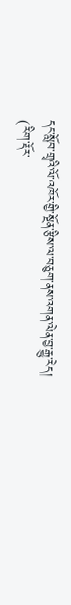དང་སློབ་གྲྭའི་ལོ་འཁོར་གྱི་སྔོན་རྩིས་ལ་བཅུག་ནས་འགན་ལེན་བྱ་རྒྱུ་རེད།
(རིག་རྡོར་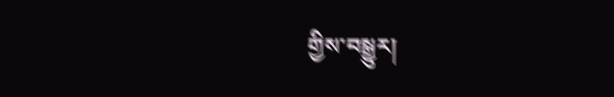གྱིས་བསྒྱུར།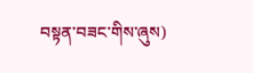བསྟན་བཟང་གིས་ཞུས)